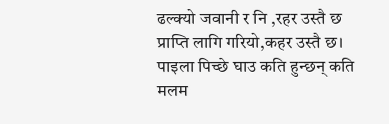ढल्क्यो जवानी र नि ,रहर उस्तै छ
प्राप्ति लागि गरियो,कहर उस्तै छ।
पाइला पिच्छे घाउ कति हुन्छन् कति
मलम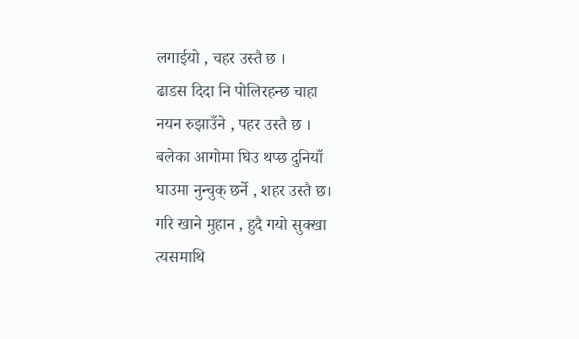लगाईयो , चहर उस्तै छ ।
ढाडस दिदा नि पोलिरहन्छ चाहा
नयन रुझाउँने , पहर उस्तै छ ।
बलेका आगोमा घिउ थप्छ दुनियाँ
घाउमा नुन्चुक् छर्ने , शहर उस्तै छ।
गरि खाने मुहान , हुदै गयो सुक्खा
त्यसमाथि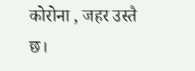कोरोना , जहर उस्तै छ।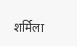शर्मिला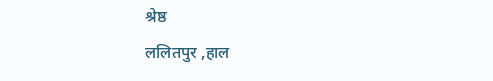श्रेष्ठ
ललितपुर ,हाल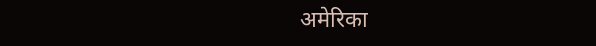अमेरिका